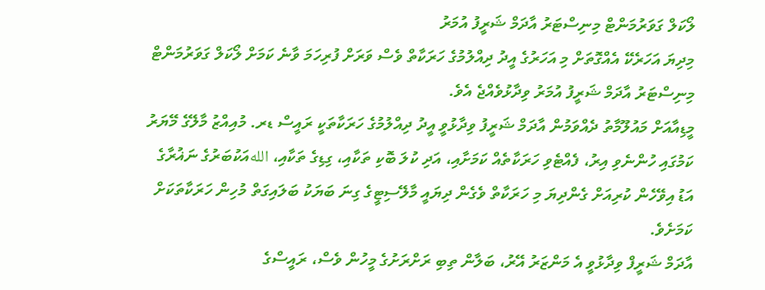ލޯކަލް ގަވަރުމަންޓް މިނިސްޓަރު އާދަމް ޝަރީފު އުމަރު
މިދިޔަ އަހަރެކޭ އެއްގޮތަށް މި އަހަރުގެ އީދު ދިއްލުމުގެ ހަރަކާތް ވެސް ވަރަށް ފުރިހަމަ ވާނެ ކަމަށް ލޯކަލް ގަވަރުމަންޓް މިނިސްޓަރު އާދަމް ޝަރީފު އުމަރު ވިދާޅުވެއްޖެ އެވެ.
މީޑިއާއަށް މައުލޫމާތު ދެއްވަމުން އާދަމް ޝަރީފު ވިދާޅުވީ އީދު ދިއްލުމުގެ ހަރަކާތަކީ ރައީސް ޑރ. މުއިއްޒު މާލޭގެ މޭޔަރު ކަމުގައި ހުންނެވި އިރު، ފެއްޓެވި ހަރަކާތެއް ކަމަށާއި، އަދި ކުލަ ބޮކި ތަކާއި، ގިޑިގެ ތަކާއި، اللهއަކުބަރުގެ ނަޣުރާގެ އަޑު އިވޭހެން ކުރިއަށް ގެންދިޔަ މި ހަރަކާތް ވެގެން ދިޔައީ މާލޭސިޓީގެ ގިނަ ބަޔަކު ބަލައިގަތް މުހިން ހަރަކާތަކަށް ކަމަށެވެ.
އާދަމް ޝަރީފް ވިދާޅުވީ އެ މަންޒަރު އޭރު، ބަލާން ތިބި ރަށްރަށުގެ މީހުން ވެސް، ރައީސްގެ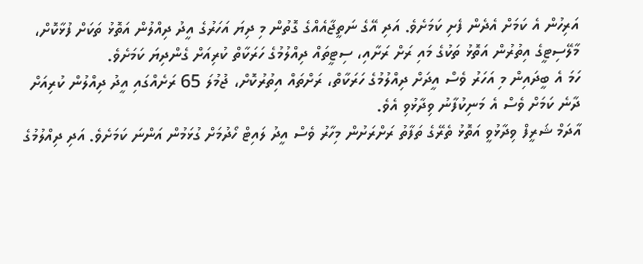އަރިހުން އެ ކަމަށް އެދެން ފެށި ކަމަށެވެ. އަދި އޭގެ ނަތީޖާއެއްގެ ގޮތުން މި ދިޔަ އަހަރުގެ އީދު ދިއްލުން އަތޮޅު ތަކަށް ފުޅާކޮށް، މާލޭސިޓީގެ އިތުރުން އަތޮޅު ތަކުގެ މައި ރަށް ރަށާއި، ސިޓީތައް ދިއްލުމުގެ ހަރަކާތް ކުރިއަށް ގެންދިޔަ ކަމަށެވެ.
ހަމަ އެ ބީދައިން މި އަހަރު ވެސް އީދަށް ދިއްލުމުގެ ހަރަކާތް، ރަށްތައް އިތުރުކޮށް، ޖުމުލަ 65 ރަށެއްގައި އީދު ދިއްލުން ކުރިއަށް ދާނެ ކަމަށް ވެސް އެ މަނިކުފާނު ވިދާޅުވި އެވެ.
އާދަމް ޝަރީފް ވިދާޅުވީ އަތޮޅު ތެރޭގެ ތަފާތު ރަށްރަށުން މިހާރު ވެސް އީދު ލައިޓް ހޯދުމަށް ގުޅަމުން އަންނަ ކަމަށެވެ. އަދި ދިއްލުމުގެ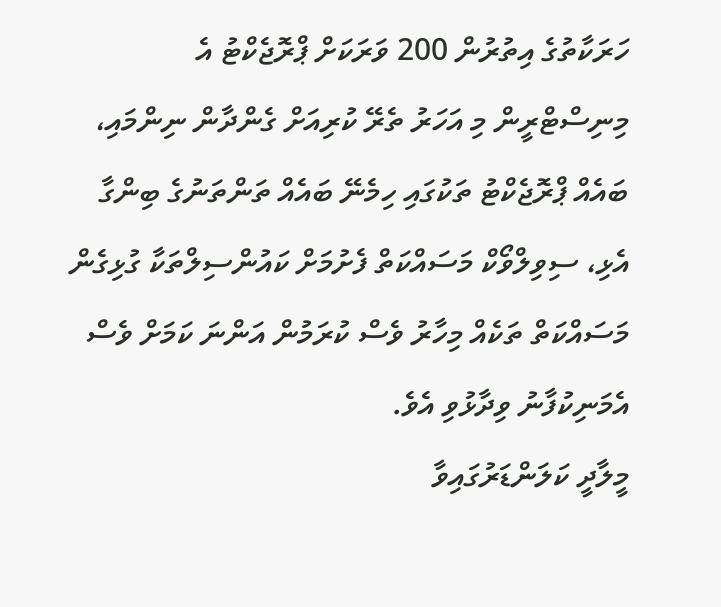ހަރަކާތުގެ އިތުރުން 200 ވަރަކަށް ޕްރޮޖެކްޓު އެ މިނިސްޓްރީން މި އަހަރު ތެރޭ ކުރިއަށް ގެންދާން ނިންމައި، ބައެއް ޕްރޮޖެކްޓު ތަކުގައި ހިމެނޭ ބައެއް ތަންތަނުގެ ބިންގާ އެޅި، ސިވިލްވޯކް މަސައްކަތް ފެށުމަށް ކައުންސިލްތަކާ ގުޅިގެން މަސައްކަތް ތަކެއް މިހާރު ވެސް ކުރަމުން އަންނަ ކަމަށް ވެސް އެމަނިކުފާނު ވިދާޅުވި އެވެ.
މީލާދީ ކަލަންޑަރުގައިވާ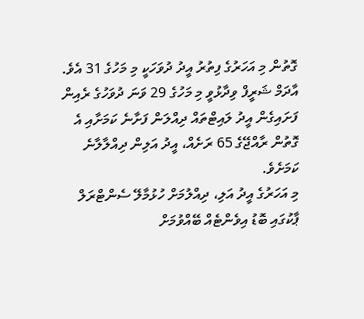ގޮތުން މި އަހަރުގެ ފިތުރު އީދު ދުވަހަކީ މި މަހުގެ 31 އެވެ.
އާދަމް ޝަރީފް ވިދާޅުވީ މި މަހުގެ 29 ވަނަ ދުވަހުގެ ރެއިން ފަށައިގެން އީދު ލައިޓްތައް ދިއްލަން ފަށާނެ ކަމަށާއި އެ ގޮތުން ރާއްޖޭގެ 65 ރަށެއް، އީދު އަލިން ދިއްލާލާނެ ކަމަށެވެ.
މި އަހަރުގެ އީދު އަލި، ދިއްލުމަށް ހުޅުމާލޭ ސެންޓްރަލް ޕާކުގައި ބޮޑު އިވެންޓެއް ބޭއްވުމަށް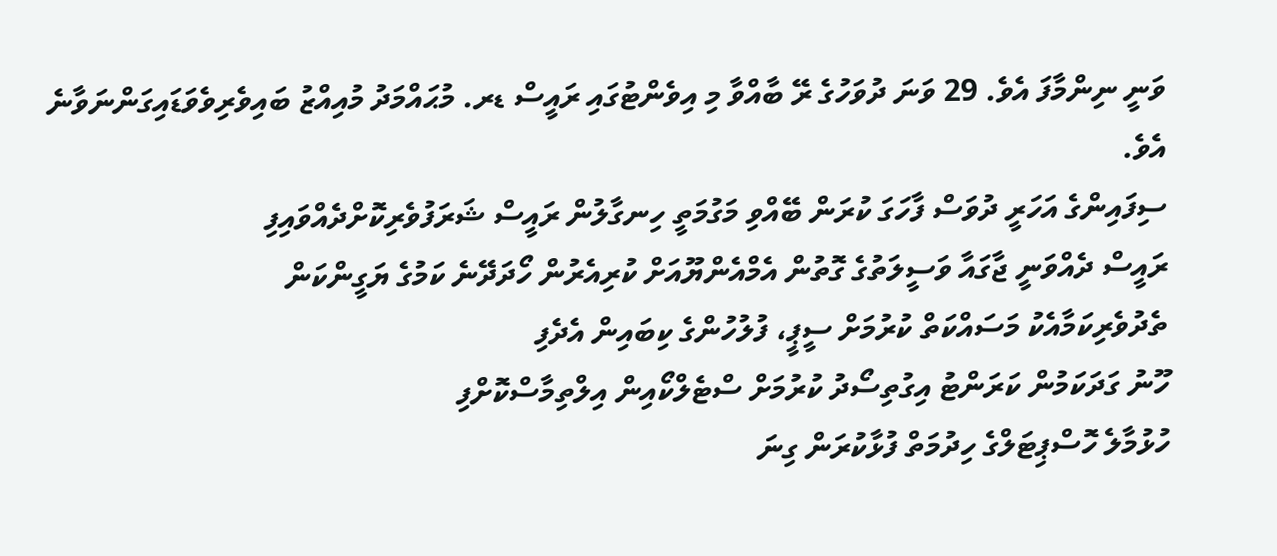ވަނީ ނިންމާފަ އެވެ. 29 ވަނަ ދުވަހުގެ ރޭ ބާއްވާ މި އިވެންޓުގައި ރައީސް ޑރ. މުޙައްމަދު މުއިއްޒު ބައިވެރިވެވަޑައިގަންނަވާނެ އެވެ.
ސިފައިންގެ އަހަރީ ދުވަސް ފާހަގަ ކުރަން ބޭއްވި މަގުމަތީ ހިނގާލުން ރައީސް ޝަރަފުވެރިކޮށްދެއްވައިފި
ރައީސް ދެއްވަނީ ޖާގައާ ވަސީލަތުގެ ގޮތުން އެމްއެންޔޫއަށް ކުރިއެރުން ހޯދަދޭނެ ކަމުގެ ޔަގީންކަން
ތެދުވެރިކަމާއެކު މަސައްކަތް ކުރުމަށް ސީޕީ، ފުލުހުންގެ ކިބައިން އެދެފި
ހޫނު ގަދަކަމުން ކަރަންޓު އިގުތިސޯދު ކުރުމަށް ސްޓެލްކޯއިން އިލްތިމާސްކޮށްފި
ހުޅުމާލެ ހޮސްޕިޓަލްގެ ހިދުމަތް ފުޅާކުރަން ގިނަ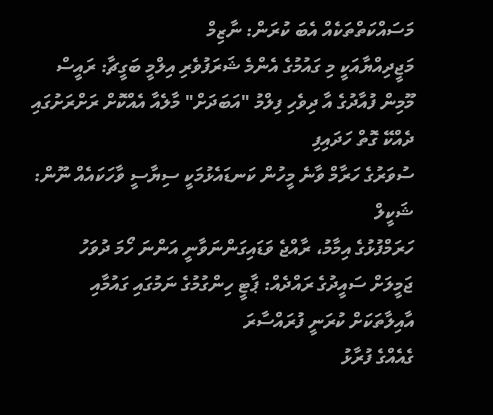މަސައްކަތްތަކެއް އެބަ ކުރަން: ނާޒިމް
މަޖީދިއްޔާއަކީ މި ގައުމުގެ އެންމެ ޝަރަފުވެރި އިލްމީ ބަގީޗާ: ރައީސް
މޫމިން ފުއާދުގެ އާ ދިވެހި ފިލްމު "އަބަދަށް" މާލެއާ އެއްކޮށް ރަށްރަށުގައި ދެއްކޭ ގޮތް ހަދައިފި
ސުވަރުގެ ހަރާމް ވާނެ މީހުން ކަނޑައެޅުމަކީ ސިޔާސީ ވާހަކައެއް ނޫން: ޝަކީލް
ހަރަމްފުޅުގެ އިމާމު، ރާއްޖެ ވަޑައިގަންނަވާނީ އަންނަ ހޯމަ ދުވަހު
ޖަމީލަށް ސައީދުގެ ރައްދެއް: ޕާޓީ ހިންގުމުގެ ނަމުގައި ގައުމާއި އާއިލާތަކަށް ކުރަނީ ފުރައްސާރަ
ގެއެއްގެ ފުރާޅު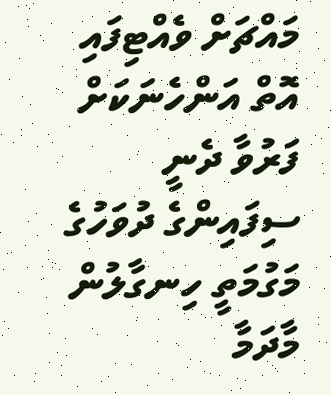މައްޗަށް ވެއްޓިފައި އޮތް އަންހެނަކަށް ފަރުވާ ދެނީ
ސިފައިންގެ ދުވަހުގެ މަގުމަތީ ހިނގާލުން މާދަމާ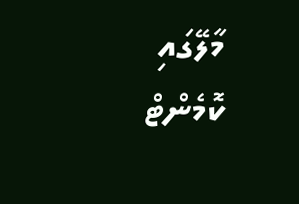މާލޭގައި
ކޮމެންޓް